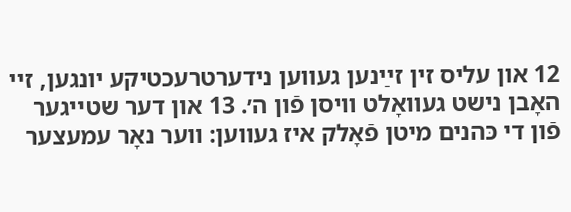12 און עליס זין זײַנען געװען נידערטרעכטיקע יונגען, זײ האָבן נישט געװאָלט װיסן פֿון ה׳. 13 און דער שטײגער פֿון די כּהנים מיטן פֿאָלק איז געװען: װער נאָר עמעצער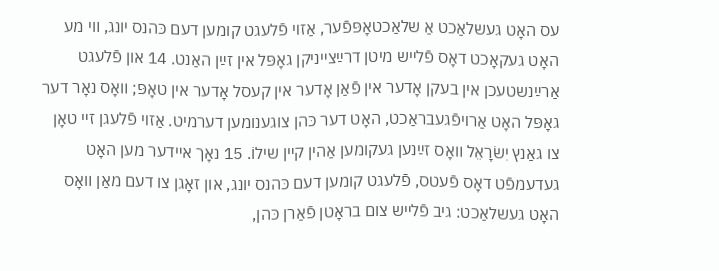עס האָט געשלאַכט אַ שלאַכטאָפּפֿער, אַזױ פֿלעגט קומען דעם כּהנס יונג, װי מע האָט געקאָכט דאָס פֿלײש מיטן דרײַצײניקן גאָפּל אין זײַן האַנט. 14 און פֿלעגט אַרײַנשטעכן אין בעקן אָדער אין פֿאַן אָדער אין קעסל אָדער אין טאָפּ; װאָס נאָר דער גאָפּל האָט אַרױפֿגעבראַכט, האָט דער כּהן צוגענומען דערמיט. אַזױ פֿלעגן זײ טאָן צו גאַנץ יִשׂרָאֵל װאָס זײַנען געקומען אַהין קײן שילוֹ. 15 נאָך אײדער מען האָט געדעמפֿט דאָס פֿעטס, פֿלעגט קומען דעם כּהנס יונג, און זאָגן צו דעם מאַן װאָס האָט געשלאַכט: גיב פֿלײש צום בראָטן פֿאַרן כּהן,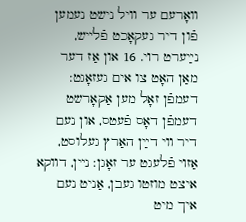װאָרעם ער װיל נישט נעמען פֿון דיר געקאָכט פֿלײש, נײַערט רױ. 16 און אַז דער מאַן האָט צו אים געזאָגט: דעמפֿן זאָל מען אַקאָרשט דעמפֿן דאָס פֿעטס, און נעם דיר װי דײַן האַרץ געלוסט, אַזױ פֿלעגט ער זאָגן: נײן, דװקא איצט מוזטו געבן, אַניט נעם איך מיט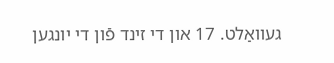געװאַלט. 17 און די זינד פֿון די יונגען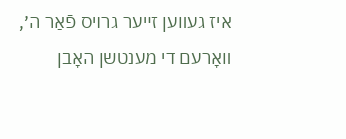איז געװען זײער גרױס פֿאַר ה׳, װאָרעם די מענטשן האָבן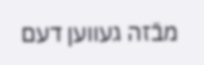מבֿזה געװען דעם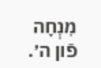מִנְחָה פֿון ה׳.